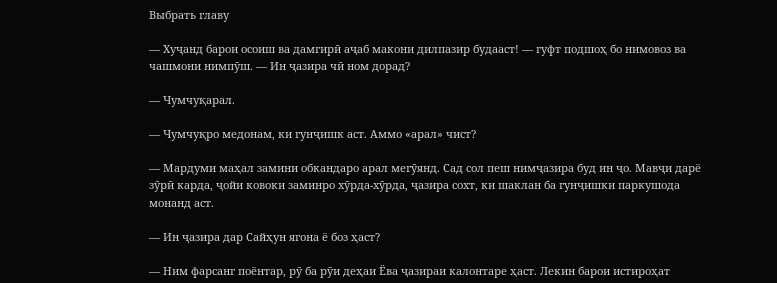Выбрать главу

— Хуҷанд барои осоиш ва дамгирӣ аҷаб макони дилпазир будааст! — гуфт подшоҳ бо нимовоз ва чашмони нимпӯш. — Ин ҷазира чӣ ном дорад?

— Чумчуқарал.

— Чумчуқро медонам, ки гунҷишк аст. Аммо «арал» чист?

— Мардуми маҳал замини обкандаро арал мегӯянд. Сад сол пеш нимҷазира буд ин ҷо. Мавҷи дарё зӯрӣ карда, ҷойи ковоки заминро хӯрда-хӯрда, ҷазира сохт, ки шаклан ба гунҷишки паркушода монанд аст.

— Ин ҷазира дар Сайҳун ягона ё боз ҳаст?

— Ним фарсанг поёнтар, рӯ ба рӯи деҳаи Ёва ҷазираи калонтаре ҳаст. Лекин барои истироҳат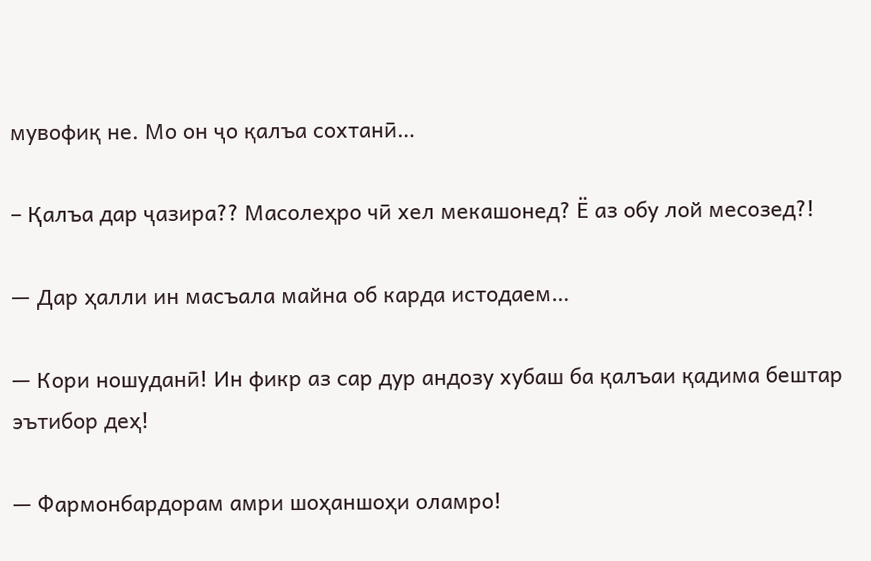мувофиқ не. Мо он ҷо қалъа сохтанӣ…

– Қалъа дар ҷазира?? Масолеҳро чӣ хел мекашонед? Ё аз обу лой месозед?!

— Дар ҳалли ин масъала майна об карда истодаем…

— Кори ношуданӣ! Ин фикр аз сар дур андозу хубаш ба қалъаи қадима бештар эътибор деҳ!

— Фармонбардорам амри шоҳаншоҳи оламро!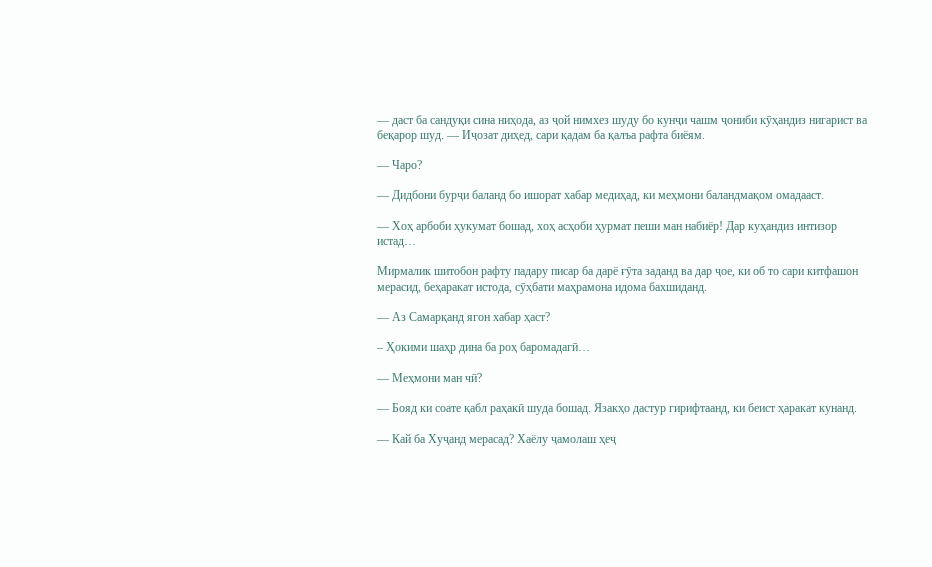— даст ба сандуқи сина ниҳода, аз ҷой нимхез шуду бо кунҷи чашм ҷониби кӯҳандиз нигарист ва беқарор шуд. — Иҷозат диҳед, сари қадам ба қалъа рафта биёям.

— Чаро?

— Дидбони бурҷи баланд бо ишорат хабар медиҳад, ки меҳмони баландмақом омадааст.

— Хоҳ арбоби ҳукумат бошад, хоҳ асҳоби ҳурмат пеши ман набиёр! Дар куҳандиз интизор истад…

Мирмалик шитобон рафту падару писар ба дарё ғӯта заданд ва дар ҷое, ки об то сари китфашон мерасид, беҳаракат истода, сӯҳбати маҳрамона идома бахшиданд.

— Аз Самарқанд ягон хабар ҳаст?

– Ҳокими шаҳр дина ба роҳ баромадагӣ…

— Меҳмони ман чӣ?

— Бояд ки соате қабл раҳакӣ шуда бошад. Язакҳо дастур гирифтаанд, ки беист ҳаракат кунанд.

— Кай ба Хуҷанд мерасад? Хаёлу ҷамолаш ҳеҷ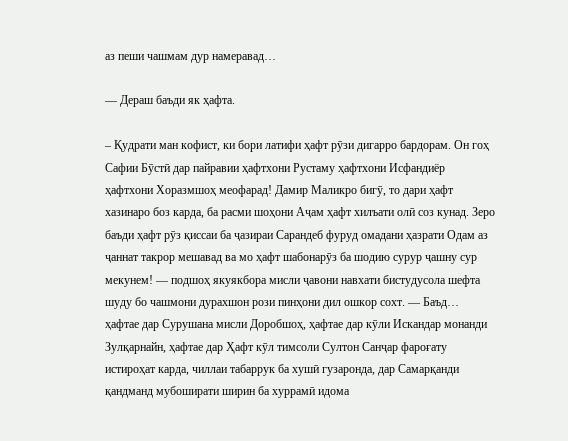аз пеши чашмам дур намеравад…

— Дераш баъди як ҳафта.

– Қудрати ман кофист, ки бори латифи ҳафт рӯзи дигарро бардорам. Он гоҳ Сафии Бӯстӣ дар пайравии ҳафтхони Рустаму ҳафтхони Исфандиёр ҳафтхони Хоразмшоҳ меофарад! Дамир Маликро бигӯ, то дари ҳафт хазинаро боз карда, ба расми шоҳони Аҷам ҳафт хилъати олӣ соз кунад. Зеро баъди ҳафт рӯз қиссаи ба ҷазираи Сарандеб фуруд омадани ҳазрати Одам аз ҷаннат такрор мешавад ва мо ҳафт шабонарӯз ба шодию сурур ҷашну сур мекунем! — подшоҳ якуякбора мисли ҷавони навхати бистудусола шефта шуду бо чашмони дурахшон рози пинҳони дил ошкор сохт. — Баъд… ҳафтае дар Сурушана мисли Доробшоҳ, ҳафтае дар кӯли Искандар монанди Зулқарнайн, ҳафтае дар Ҳафт кӯл тимсоли Султон Санҷар фароғату истироҳат карда, чиллаи табаррук ба хушӣ гузаронда, дар Самарқанди қандманд мубоширати ширин ба хуррамӣ идома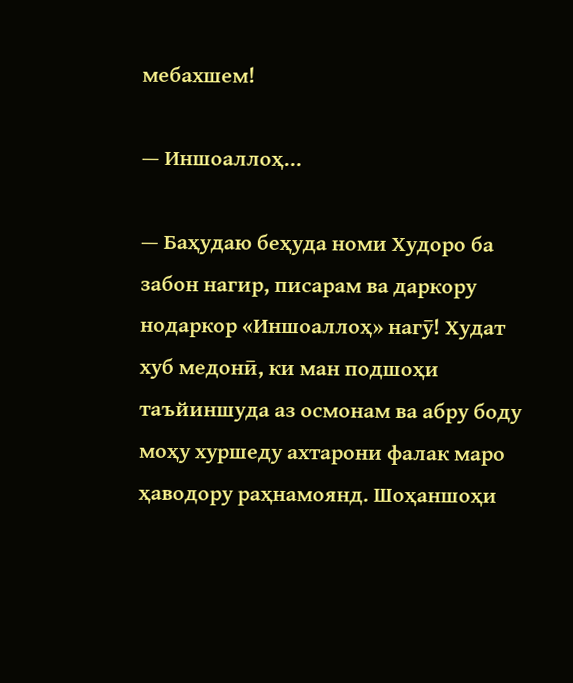мебахшем!

— Иншоаллоҳ…

— Баҳудаю беҳуда номи Худоро ба забон нагир, писарам ва даркору нодаркор «Иншоаллоҳ» нагӯ! Худат хуб медонӣ, ки ман подшоҳи таъйиншуда аз осмонам ва абру боду моҳу хуршеду ахтарони фалак маро ҳаводору раҳнамоянд. Шоҳаншоҳи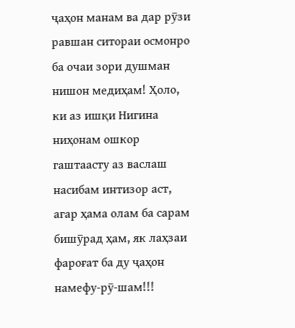ҷаҳон манам ва дар рӯзи равшан ситораи осмонро ба очаи зори душман нишон медиҳам! Ҳоло, ки аз ишқи Нигина ниҳонам ошкор гаштаасту аз васлаш насибам интизор аст, агар ҳама олам ба сарам бишӯрад ҳам, як лаҳзаи фароғат ба ду ҷаҳон намефу-рӯ-шам!!!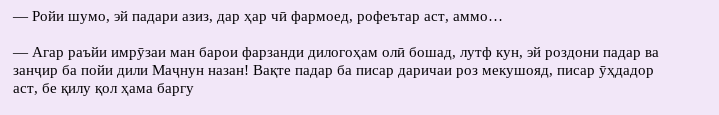— Ройи шумо, эй падари азиз, дар ҳар чӣ фармоед, рофеътар аст, аммо…

— Агар раъйи имрӯзаи ман барои фарзанди дилогоҳам олӣ бошад, лутф кун, эй роздони падар ва занҷир ба пойи дили Маҷнун назан! Вақте падар ба писар даричаи роз мекушояд, писар ӯҳдадор аст, бе қилу қол ҳама баргу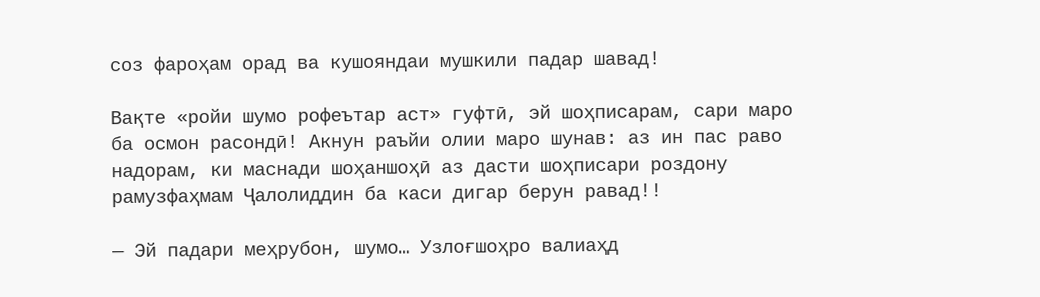соз фароҳам орад ва кушояндаи мушкили падар шавад!

Вақте «ройи шумо рофеътар аст» гуфтӣ, эй шоҳписарам, сари маро ба осмон расондӣ! Акнун раъйи олии маро шунав: аз ин пас раво надорам, ки маснади шоҳаншоҳӣ аз дасти шоҳписари роздону рамузфаҳмам Ҷалолиддин ба каси дигар берун равад!!

— Эй падари меҳрубон, шумо… Узлоғшоҳро валиаҳд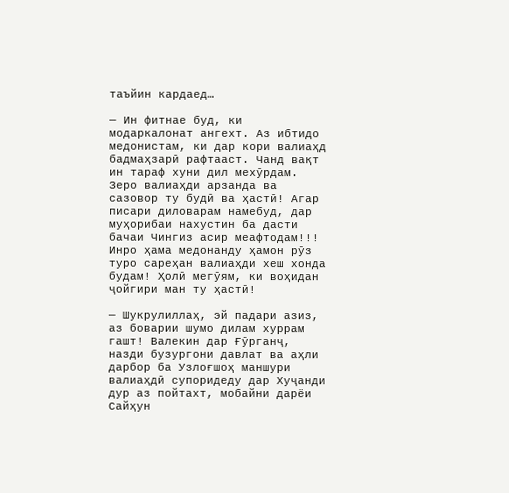таъйин кардаед…

— Ин фитнае буд, ки модаркалонат ангехт. Аз ибтидо медонистам, ки дар кори валиаҳд бадмаҳзарӣ рафтааст. Чанд вақт ин тараф хуни дил мехӯрдам. Зеро валиаҳди арзанда ва сазовор ту будӣ ва ҳастӣ! Агар писари диловарам намебуд, дар муҳорибаи нахустин ба дасти бачаи Чингиз асир меафтодам!!! Инро ҳама медонанду ҳамон рӯз туро сареҳан валиаҳди хеш хонда будам! Ҳолӣ мегӯям, ки воҳидан ҷойгири ман ту ҳастӣ!

— Шукрулиллаҳ, эй падари азиз, аз боварии шумо дилам хуррам гашт! Валекин дар Ғӯрганҷ, назди бузургони давлат ва аҳли дарбор ба Узлоғшоҳ маншури валиаҳдӣ супоридеду дар Хуҷанди дур аз пойтахт, мобайни дарёи Сайҳун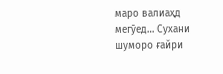маро валиаҳд мегӯед… Сухани шуморо ғайри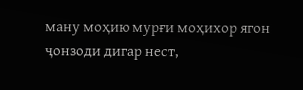ману моҳию мурғи моҳихор ягон ҷонзоди дигар нест,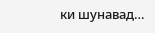ки шунавад…